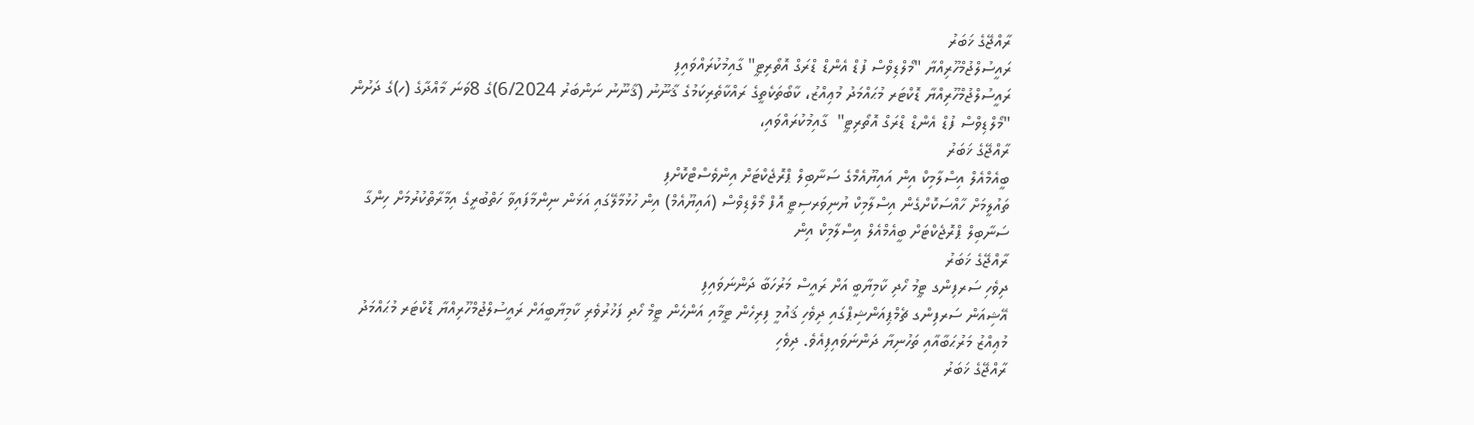ރާއްޖޭގެ ޚަބަރު
ރައީސުލްޖުމްހޫރިއްޔާ "މޯލްޑިވްސް ފުޑް އެންޑް ޑްރަގް އޮތޯރިޓީ" ގާއިމުކުރައްވައިފި
ރައީސުލްޖުމްހޫރިއްޔާ ޑޮކްޓަރ މުޙައްމަދު މުޢިއްޒު، ކާބޯތަކެތީގެ ރައްކާތެރިކަމުގެ ޤާނޫނު (ޤާނޫނު ނަންބަރު 6/2024)ގެ 8ވަނަ މާއްދާގެ (ހ)ގެ ދަށުން "މޯލްޑިވްސް ފުޑް އެންޑް ޑްރަގް އޮތޯރިޓީ"  ގާއިމުކުރައްވައި،
ރާއްޖޭގެ ޚަބަރު
ބީއެމްއެލް އިސްލާމިކް އިން އައިޔޫއެމްގެ ސަނާބިލް ޕްރޮޖެކްޓަށް އިންވެސްޓްކޮށްފި
ތައުލީމަށް ހާއްސަކޮށްގެން އިސްލާމިކް ޔުނިވަރސިޓީ އޮފް މޯލްޑިވްސް (އައިޔޫއެމް) އިން ހުޅުމާލޭގައި އަޅަން ނިންމާފައިވާ ހަތްބުރީގެ އިމާރާތްކުރުމަށް ހިންގާ ސަނާބިލް ޕްރޮޖެކްޓަށް ބީއެމްއެލް އިސްލާމިކް އިން
ރާއްޖޭގެ ޚަބަރު
ދިވެހި ސަރފިންގ ޓީމު ހޯދި ކާމިޔާބީ އަށް ރައީސް މަރުހަބާ ދަންނަވައިފި
އޭޝިއަން ސަރފިންގ ޗެމްޕިއަންޝިޕްގައި ދިވެހި ޤައުމީ ފިރިހެން ޓީމާއި އަންހެން ޓީމް ހޯދި ފަޚުރުވެރި ކާމިޔާބީއަށް ރައީސުލްޖުމްހޫރިއްޔާ ޑޮކްޓަރ މުޙައްމަދު މުޢިއްޒު މަރުޙަބާއާއި ތަހުނިޔާ ދަންނަވައިފިއެވެ. ދިވެހި
ރާއްޖޭގެ ޚަބަރު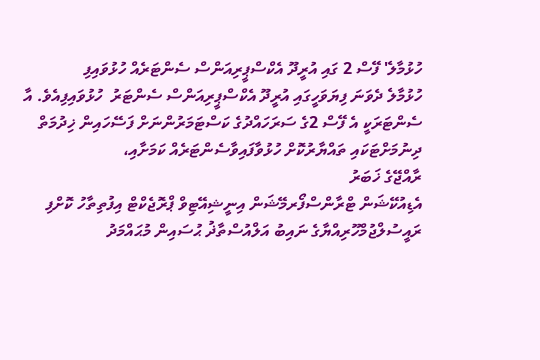ހުޅުމާލެ' ފޭސް 2 ގައި އުރީދޫ އެކްސްޕީރިއަންސް ސެންޓަރެއް ހުޅުވައިފި
ހުޅުމާލެ ދެވަނަ ފިޔަވަހީގައި އުރީދޫ އެކްސްޕީރިއަންސް ސެންޓަރު  ހުޅުވައިފިއެވެ. އާ ސެންޓަރަކީ އެ ފޭސް 2ގެ ސަރަހައްދުގެ ކަސްޓަމަރުންނަށް ފަސޭހައިން ޚިދުމަތް ދިނުމަށްޓަކައި ތައްޔާރުކޮށް ހުޅުވާފައިވާސެންޓަރެއް ކަމަށާއި،
ރާއްޖޭގެ ޚަބަރު
އެޑިއުކޭޝަން ޓްރާންސްފޯރމޭޝަން އިނީޝިއޭޓިވް ޕްރޮޖެކްޓް އިފުތިތާހު ކޮށްފި
ރައީސުލްޖުމްހޫރިއްޔާގެ ނައިބު އަލްއުސްތާޛު ޙުސައިން މުޙައްމަދު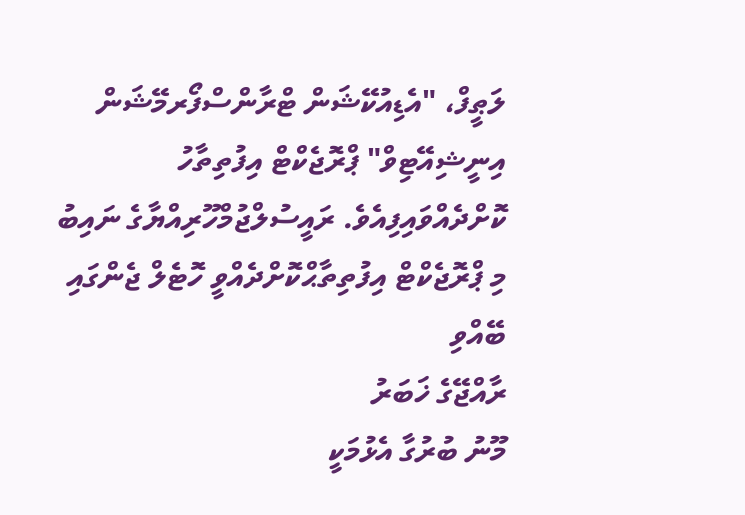ލަޠީފް، "އެޑިއުކޭޝަން ޓްރާންސްފޯރމޭޝަން އިނީޝިއޭޓިވް" ޕްރޮޖެކްޓް އިފުތިތާހު ކޮށްދެއްވައިފިއެވެ. ރައީސުލްޖުމްހޫރިއްޔާގެ ނައިބު މި ޕްރޮޖެކްޓް އިފުތިތާޙްކޮށްދެއްވީ ހޮޓެލް ޖެންގައި ބޭއްވި
ރާއްޖޭގެ ޚަބަރު
މޫނު ބުރުގާ އެޅުމަކީ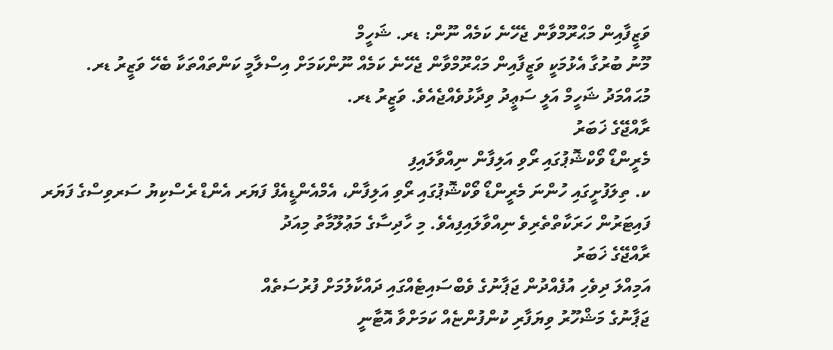ވަޒީފާއިން މަޙްރޫމްވާން ޖެހޭނެ ކަމެއް ނޫން: ޑރ. ޝަހީމް
މޫނު ބުރުގާ އެޅުމަކީ ވަޒީފާއިން މަޙްރޫމްވާން ޖެހޭނެ ކަމެއް ނޫންކަމަށް އިސްލާމީ ކަންތައްތަކާ ބެހޭ ވަޒީރު ޑރ. މުޙައްމަދު ޝަހީމް އަލީ ސަޢީދު ވިދާޅުވެއްޖެއެވެ. ވަޒީރު ޑރ.
ރާއްޖޭގެ ޚަބަރު
މެރީންޑޯ ވޯކްޝޮޕުގައި ރޯވި އަލިފާން ނިއްވާލައިފި
ކ. ތިލަފުށީގައި ހުންނަ މެރީންޑޯ ވޯކްޝޮޕުގައި ރޯވި އަލިފާން، އެމްއެންޑީއެފް ފަޔަރ އެންޑް ރެސްކިޔު ސަރވިސްގެ ފަޔަރ ފައިޓަރުން ހަރަކާތްތެރިވެ ނިއްވާލައިފިއެވެ. މި ހާދިސާގެ މަޢުލޫމާތު މިއަދު
ރާއްޖޭގެ ޚަބަރު
އަމިއްލަ ދިވެހި އުފެއްދުން ޖަޕާނުގެ ވެބްސައިޓެއްގައި ދައްކާލުމަށް ފުރުސަތެއް
ޖަޕާނުގެ މަޝްހޫރު ވިޔަފާރި ކުންފުންޏެއް ކަމަށްވާ އޮޓާނީ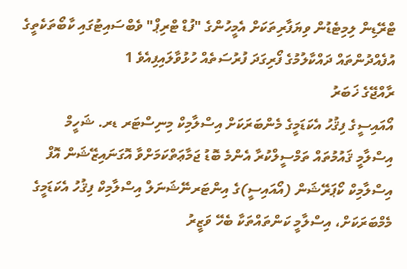ޓްރޭޑިން ލިމިޓެޑުން ވިޔަފާރިތަކަށް އެމީހުންގެ "ފުޑް ޓްރިޕް" ވެބްސައިޓުގައި ކާބޯތަކެތީގެ އުފެއްދުންތައް ދައްކާލުމުގެ ފޯރިގަދަ ފުރުސަތެއް ހުޅުވާލައިފިއެވެ 1
ރާއްޖޭގެ ޚަބަރު
އޯއައިސީގެ ފިޤުހު އެކަޑަމީގެ މެންބަރަކަށް އިސްލާމިކް މިނިސްޓަރ ޑރ. ޝަހީމް
އިސްލާމީ ޤައުމުތައް ތަމްސީލްކުރާ އެންމެ ބޮޑު ޖަމާޢަތްކަމަށްވާ އޮގަނައިޒޭޝަން އޮފް އިސްލާމިކް ކޯޕަރޭޝަން (އޯއައިސީ)ގެ އިންޓަރނޭޝަނަލް އިސްލާމިކް ފިޤުހު އެކަޑަމީގެ މެމްބަރަކަށް، އިސްލާމީ ކަންތައްތަކާ ބެހޭ ވަޒީރު